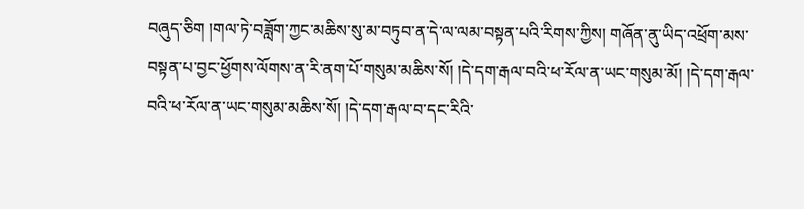བཞུད་ཅིག །གལ་ཏེ་བཟློག་ཀྱང་མཆིས་སུ་མ་བཏུབ་ན་དེ་ལ་ལམ་བསྟན་པའི་རིགས་ཀྱིས། གཞོན་ནུ་ཡིད་འཕྲོག་མས་བསྟན་པ་བྱང་ཕྱོགས་ལོགས་ན་རི་ནག་པོ་གསུམ་མཆིས་སོ། །དེ་དག་རྒལ་བའི་ཕ་རོལ་ན་ཡང་གསུམ་མོ། །དེ་དག་རྒལ་བའི་ཕ་རོལ་ན་ཡང་གསུམ་མཆིས་སོ། །དེ་དག་རྒལ་བ་དང་རིའི་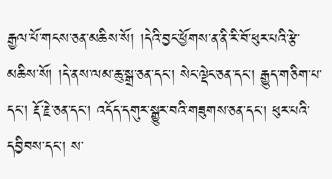རྒྱལ་པོ་གངས་ཅན་མཆིས་སོ། །དེའི་བྱང་ཕྱོགས་ན་ནི་རི་བོ་ཕུར་པའི་རྩེ་མཆིས་སོ། །དེ་ནས་ལམ་ཆུ་སྒྲ་ཅན་དང་། སེང་ལྡེང་ཅན་དང་། རྒྱུད་གཅིག་པ་དང་། རྡོ་རྗེ་ཅན་དང་། འདོད་དགུར་སྒྱུར་བའི་གཟུགས་ཅན་དང་། ཕུར་པའི་དབྱིབས་དང་། ས་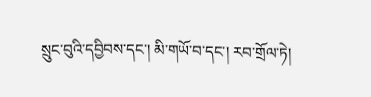སྲུང་བུའི་དབྱིབས་དང་། མི་གཡོ་བ་དང་། རབ་གྲོལ་ཏེ།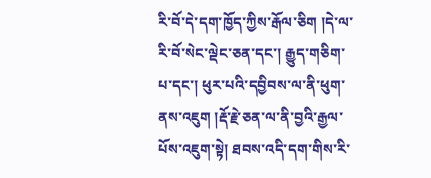རི་བོ་དེ་དག་ཁྱོད་ཀྱིས་རྒོལ་ཅིག །དེ་ལ་རི་བོ་སེང་ལྡེང་ཅན་དང་། རྒྱུད་གཅིག་པ་དང་། ཕུར་པའི་དབྱིབས་ལ་ནི་ཕུག་ནས་འཇུག །རྡོ་རྗེ་ཅན་ལ་ནི་བྱའི་རྒྱལ་པོས་འཇུག་སྟེ། ཐབས་འདི་དག་གིས་རི་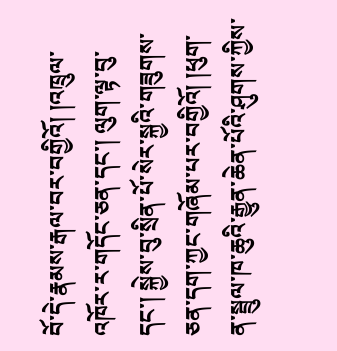བོ་དེ་རྣམས་རྒལ་བར་བགྱིའོ། །འཁྲུལ་འཁོར་ར་གདོང་ཅན་དང་། ལུག་ལྟ་བུ་དང་། སྐྱེས་བུ་སྲིན་པོ་སེར་སྐྱའི་གཟུགས་ཅན་དག་ཀྱང་གཞོམ་པར་བགྱིའོ། །ཕུག་ན་སྦྲུལ་ཁ་ཆུའི་རྒྱུན་ཆེན་པོའི་ཤུགས་ཀྱིས་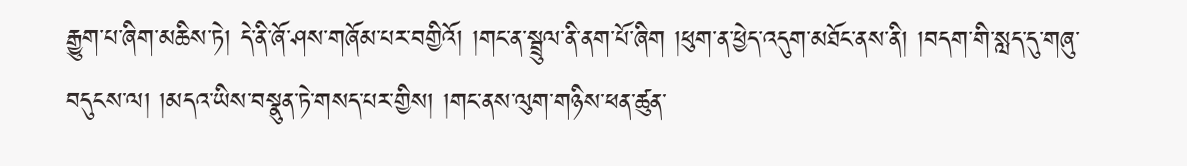རྒྱུག་པ་ཞིག་མཆིས་ཏེ། དེ་ནི་ཞོ་ཤས་གཞོམ་པར་བགྱིའོ། །གང་ན་སྦྲུལ་ནི་ནག་པོ་ཞིག །ཕུག་ན་ཕྱེད་འདུག་མཐོང་ནས་ནི། །བདག་གི་སླད་དུ་གཞུ་བདུངས་ལ། །མདའ་ཡིས་བསྣུན་ཏེ་གསད་པར་གྱིས། །གང་ནས་ལུག་གཉིས་ཕན་ཚུན་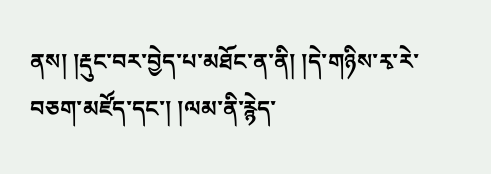ནས། །རྡུང་བར་བྱེད་པ་མཐོང་ན་ནི། །དེ་གཉིས་རྭ་རེ་བཅག་མཛོད་དང་། །ལམ་ནི་རྙེད་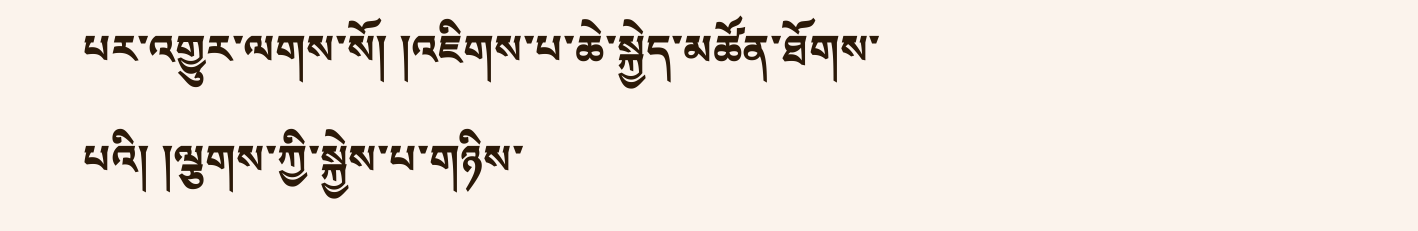པར་འགྱུར་ལགས་སོ། །འཇིགས་པ་ཆེ་སྐྱེད་མཚོན་ཐོགས་པའི། །ལྕགས་ཀྱི་སྐྱེས་པ་གཉིས་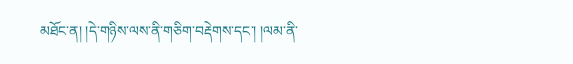མཐོང་ན། །དེ་གཉིས་ལས་ནི་གཅིག་བརྡེགས་དང་། །ལམ་ནི་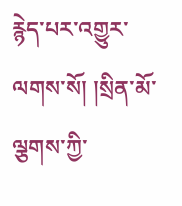རྙེད་པར་འགྱུར་ལགས་སོ། །སྲིན་མོ་ལྕགས་ཀྱི་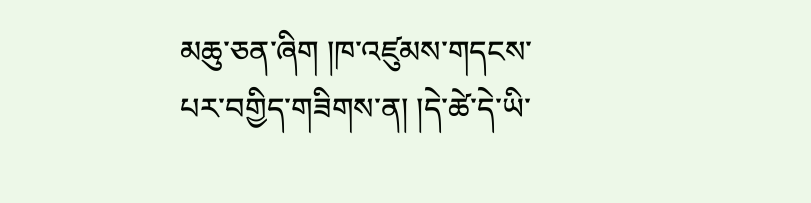མཆུ་ཅན་ཞིག །ཁ་འཛུམས་གདངས་པར་བགྱིད་གཟིགས་ན། །དེ་ཚེ་དེ་ཡི་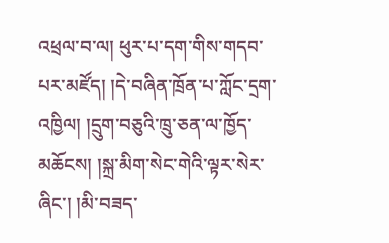འཕྲལ་བ་ལ། ཕུར་པ་དག་གིས་གདབ་པར་མཛོད། །དེ་བཞིན་ཁྲོན་པ་ཀློང་དྲག་འཁྱིལ། །དྲུག་བཅུའི་ཁྲུ་ཅན་ལ་ཁྱོད་མཆོངས། །སྐྲ་མིག་སེང་གེའི་ལྟར་སེར་ཞིང་། །མི་བཟད་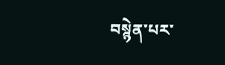བསྙེན་པར་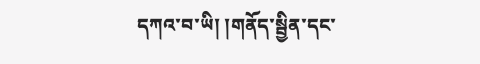དཀའ་བ་ཡི། །གནོད་སྦྱིན་དང་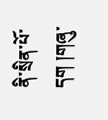ནི་སྲིན་པོ་དག །གཞུ་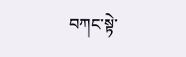བཀང་སྟེ་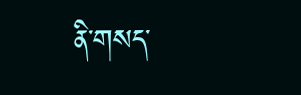ནི་གསད་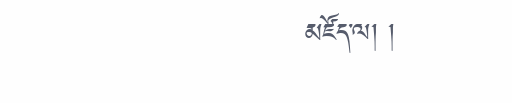མཛོད་ལ། །